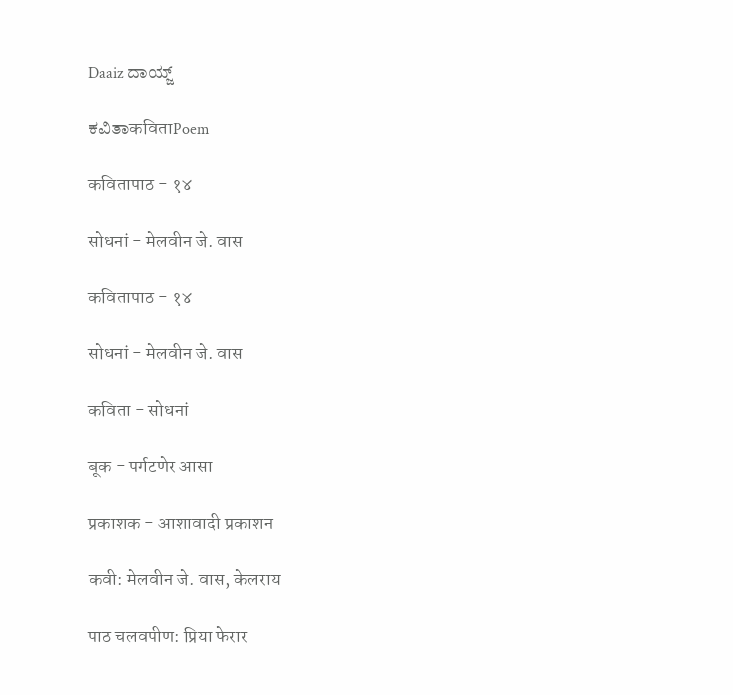Daaiz ದಾಯ್ಜ್

ಕವಿತಾकविताPoem

कवितापाठ - १४

सोधनां - मेलवीन जे. वास

कवितापाठ - १४

सोधनां - मेलवीन जे. वास

कविता - सोधनां

बूक - पर्गटणेर आसा

प्रकाशक - आशावादी प्रकाशन

कवी: मेलवीन जे. वास, केलराय

पाठ चलवपीण: प्रिया फेरार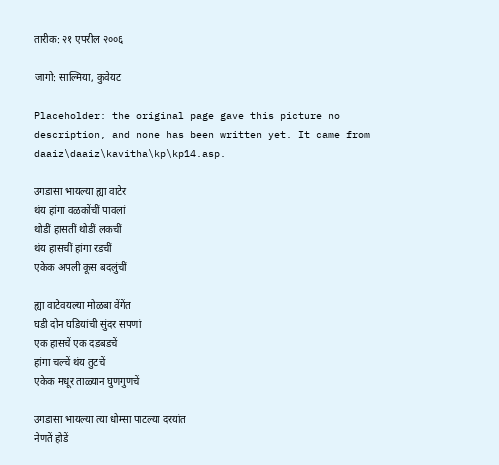तारीक: २१ एपरील २००६

जागो: साल्मिया, कुवेयट

Placeholder: the original page gave this picture no description, and none has been written yet. It came from daaiz\daaiz\kavitha\kp\kp14.asp.

उगडासा भायल्या ह्या वाटेर
थंय हांगा वळकोंचीं पावलां
थोडीं हासतीं थोडीं लकचीं
थंय हासचीं हांगा रडचीं
एकेक अपली कूस बदलुंचीं

ह्या वाटेवयल्या मोळबा वेंगेंत
घडी दोन घडियांची सुंदर सपणां
एक हासचें एक दडबडचें
हांगा चल्चें थंय तुटचें
एकेक मधूर ताळ्यान घुणगुणचें

उगडासा भायल्या त्या धोम्सा पाटल्या दर‍यांत
नेणतें होडें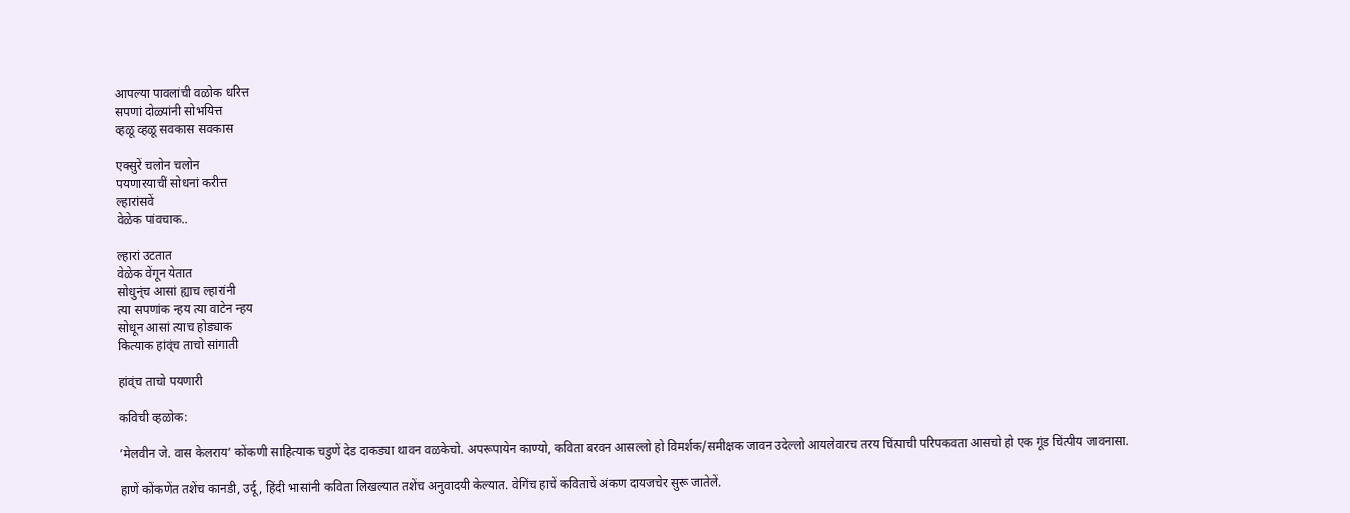आपल्या पावलांची वळोक धरित्त
सपणां दोळ्यांनी सोभयित्त
व्हळू व्हळू सवकास सवकास

एक्सुरें चलोन चलोन
पयणार‍याचीं सोधनां करीत्त
ल्हारांसवें
वेळेक पांवचाक..

ल्हारां उटतात
वेळेक वेंगून येतात
सोधुन्ंच आसां ह्याच ल्हारांनी
त्या सपणांक न्हय त्या वाटेन न्हय
सोधून आसां त्याच होड्याक
कित्याक हांव्ंच ताचो सांगाती

हांव्ंच ताचो पयणारी

कविची व्हळोक:

’मेलवीन जे. वास केलराय’ कोंकणी साहित्याक चडुणें देड दाकड्या थावन वळकेचो. अपरूपायेन काण्यो, कविता बरवन आस‌ल्लो हो विमर्शक/समीक्षक जावन उदेल्लो आयलेवार‌च तर‌य चिंत्पाची परिपकवता आसचो हो एक गूंड चिंत्पीय जावनासा.

हाणें कोंकणेंत तशेंच कानडी, उर्दू, हिंदी भासांनी कविता लिखल्यात तशेंच अनुवाद‌यी केल्यात. वेगिंच हाचें कविताचें अंकण दायज‌चेर सुरू जातेलें.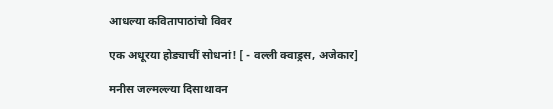आधल्या कवितापाठांचो विवर

एक अधूर‍या होड्याचीं सोधनां! [ - वल्ली क्वाड्रस, अजेकार]

मनीस जल्मल्ल्या दिसाथावन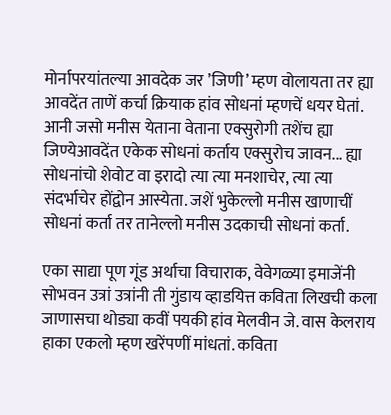मोर्नापर‍यांतल्या आवदेक जर ’जिणी’ म्हण वोलायता तर ह्या आवदेंत ताणें कर्चा क्रियाक हांव सोधनां म्हणचें धयर घेतां. आनी जसो मनीस येताना वेताना एक्सुरोगी तशेंच ह्या जिण्येआवदेंत एकेक सोधनां कर्ताय एक्सुरोच जावन... ह्या सोधनांचो शेवोट वा इरादो त्या त्या मनशाचेर, त्या त्या संदर्भाचेर होंद्वोन आस्येता. जशें भुकेल्लो मनीस खाणाचीं सोधनां कर्ता तर तानेल्लो मनीस उदकाची सोधनां कर्ता.

एका साद्या पूण गूंड अर्थाचा विचाराक, वेवेगळ्या इमाजेंनी सोभवन उत्रां उत्रांनी ती गुंडाय व्हाडयित्त कविता लिखची कला जाणासचा थोड्या कवीं पयकी हांव मेलवीन जे. वास केलराय हाका एकलो म्हण खरेंपणीं मांधतां. कविता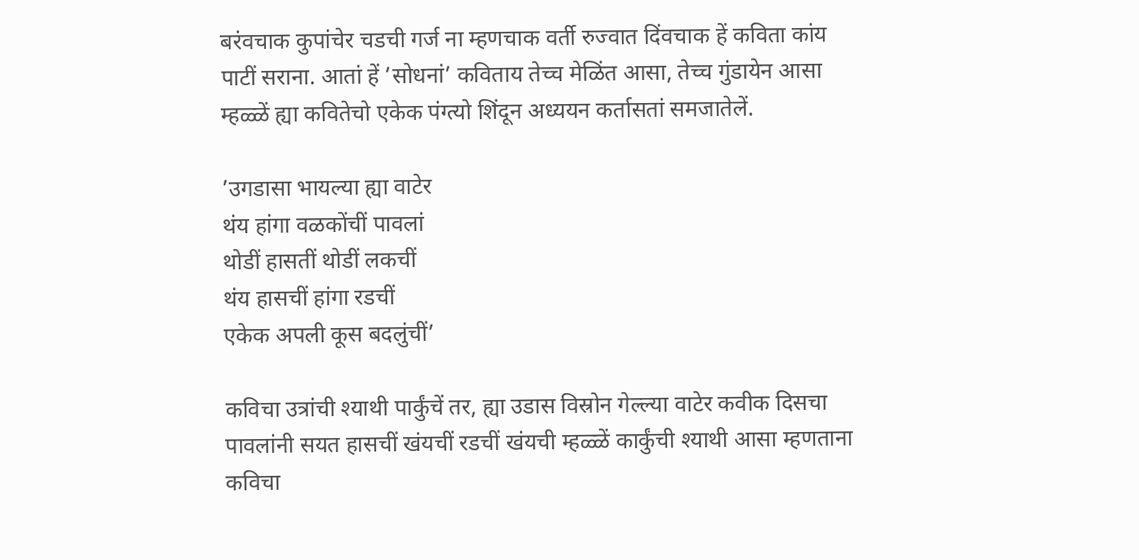बरंवचाक कुपांचेर चडची गर्ज ना म्हणचाक वर्ती रुज्वात दिंवचाक हें कविता कांय पाटीं सराना. आतां हें ’सोधनां’ कविताय तेच्च मेळिंत आसा, तेच्च गुंडायेन आसा म्हळ्ळें ह्या कवितेचो एकेक पंग्त्यो शिंदून अध्ययन कर्तासतां समजातेलें.

’उगडासा भायल्या ह्या वाटेर
थंय हांगा वळकोंचीं पावलां
थोडीं हासतीं थोडीं लकचीं
थंय हासचीं हांगा रडचीं
एकेक अपली कूस बदलुंचीं’

कविचा उत्रांची श्याथी पार्कुंचें तर, ह्या उडास विस्रोन गेल्ल्या वाटेर कवीक दिसचा पावलांनी सयत हासचीं खंयचीं रडचीं खंयची म्हळ्ळें कार्कुंची श्याथी आसा म्हणताना कविचा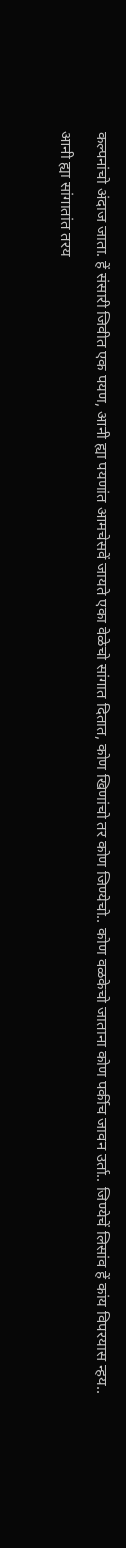कल्पनांचो अंदाज जाता. हें संसारी जिवीत एक पयण, आनी ह्या पयणांत आमचेसवें जायते एका वेळेचो सांगात दितात, कोण खिणांचो तर कोण जिण्येचो.. कोण वळकेचो जाताना कोण पर्कीच जावन उर्ता.. जिण्येचें लिसांव हें कांय विपर‍यास न्हय..

आनी ह्या सांगातांत तर‌य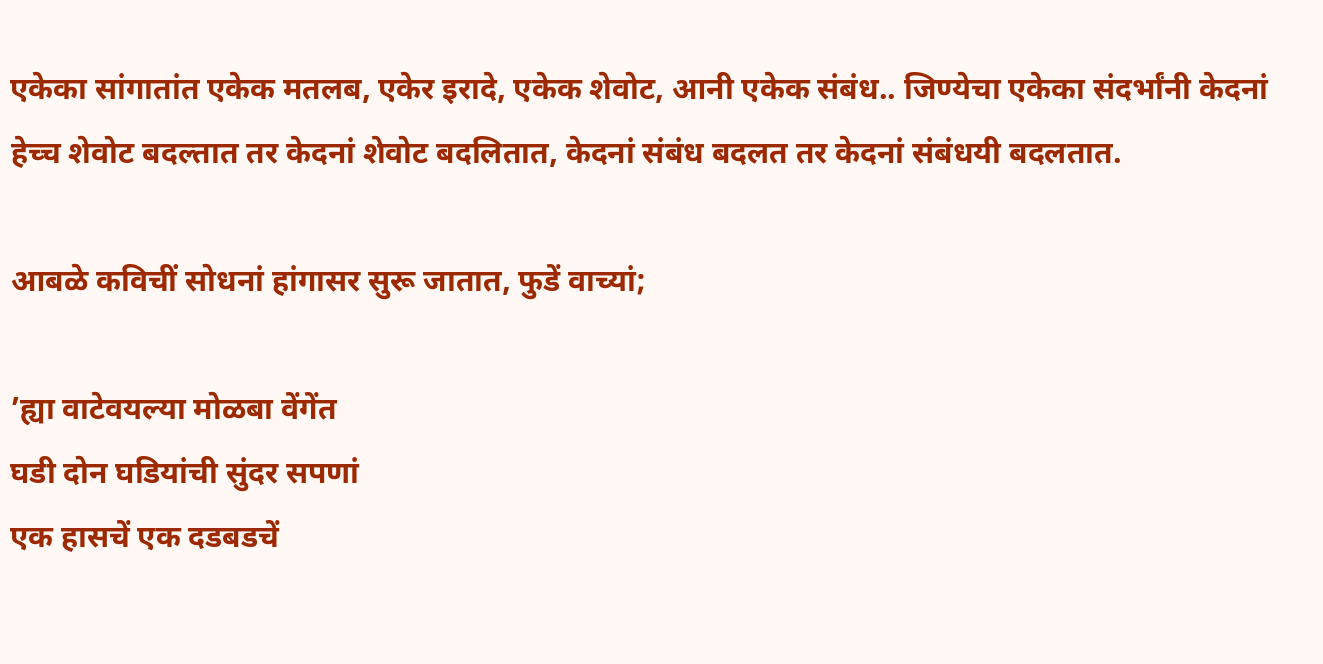एकेका सांगातांत एकेक मतलब, एकेर इरादे, एकेक शेवोट, आनी एकेक संबंध.. जिण्येचा एकेका संदर्भांनी केदनां हेच्च शेवोट बदल्तात तर केदनां शेवोट बदलितात, केदनां संबंध बदलत तर केदनां संबंध‌यी बदलतात.

आबळे कविचीं सोधनां हांगासर सुरू जातात, फुडें वाच्यां;

’ह्या वाटेवयल्या मोळबा वेंगेंत
घडी दोन घडियांची सुंदर सपणां
एक हासचें एक दडबडचें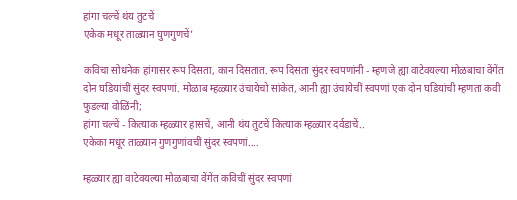हांगा चल्चें थंय तुटचें
एकेक मधूर ताळ्यान घुणगुणचें’

कविचा सोधनेक हांगासर रूप दिसता, कान दिसतात. रूप दिसता सुंदर स्वपणांनी - म्हणजे ह्या वाटेवयल्या मोळबाचा वेंगेंत दोन घडियांचीं सुंदर स्वपणां. मोळाब म्हळ्यार उंचायेचो सांकेत, आनी ह्या उंचायेचीं स्वपणां एक दोन घडियांची म्हणता कवी फुडल्या वोळिंनी;
हांगा चल्चें - कित्याक म्हळ्यार हासचें, आनी थंय तुटचें कित्याक म्हळ्यार दर्वडाचें..
एकेका मधूर ताळ्यान गुणगुणांवचीं सुंदर स्वपणां....

म्हळ्यार ह्या वाटेवयल्या मोळबाचा वेंगेंत कविचीं सुंदर स्वपणां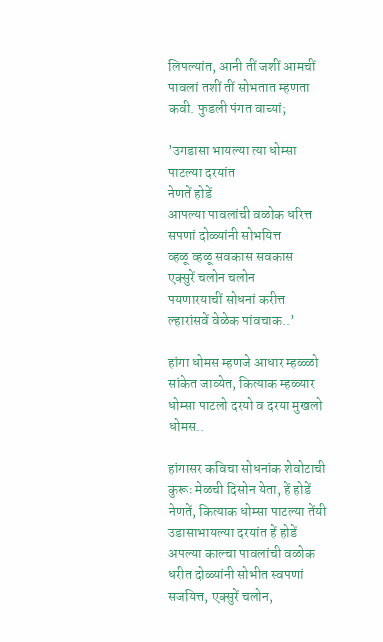लिपल्यांत, आनी तीं जशीं आमचीं पावलां तशीं तीं सोभतात म्हणता कवी. फुडली पंगत वाच्यां;

’उगडासा भायल्या त्या धोम्सा पाटल्या दर‍यांत
नेणतें होडें
आपल्या पावलांची वळोक धरित्त
सपणां दोळ्यांनी सोभयित्त
व्हळू व्हळू सवकास सवकास
एक्सुरें चलोन चलोन
पयणार‍याचीं सोधनां करीत्त
ल्हारांसवें वेळेक पांवचाक..’

हांगा धोमस म्हणजे आधार म्हळ्ळो सांकेत जाव्येत, कित्याक म्हळ्यार धोम्सा पाटलो दर‍यो व दर‍या मुखलो धोमस..

हांगासर कविचा सोधनांक शेवोटाची कुरूः मेळची दिसोन येता, हें होडें नेणतें, कित्याक धोम्सा पाटल्या तेंयी उडासाभायल्या दर‍यांत हें होडें अपल्या काल्चा पावलांची वळोक धरीत दोळ्यांनी सोभीत स्वपणां सजयित्त, एक्सुरें चलोन,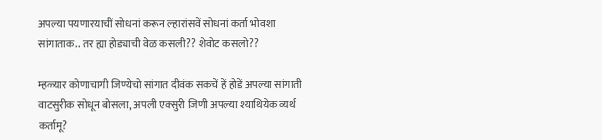अपल्या पयणार‍याचीं सोधनां करून ल्हारांसवें सोधनां कर्ता भोवशा सांगाताक.. तर ह्या होड्याची वेळ कसली?? शेवोट कसलो??

म्हळ्यार कोणाचागी जिण्येचो सांगात दीवंक सकचें हें होडें अपल्या सांगाती वाटसुरीक सोधून बोसला, अपली एक्सुरी जिणी अपल्या श्याथियेक व्यर्थ कर्तामू?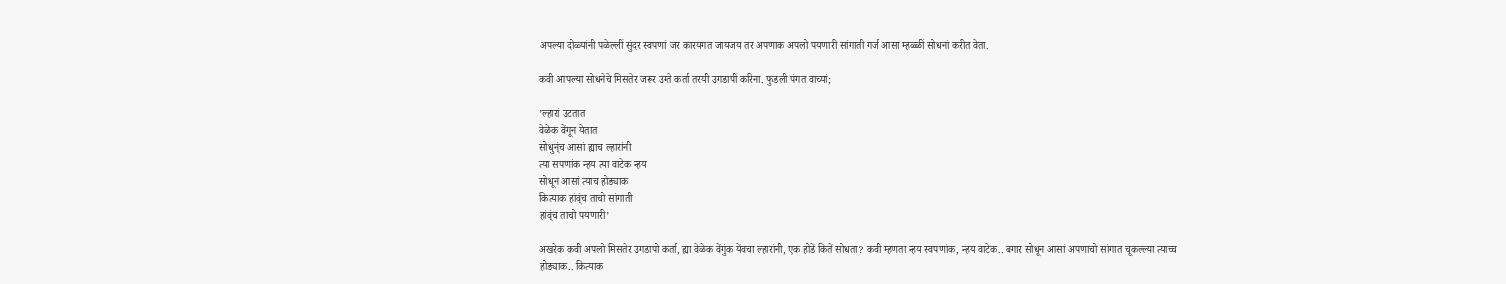अपल्या दोळ्यांनी पळेल्लीं सुंदर स्वपणां जर कार‍यगत जायजय तर अपणाक अपलो पयणारी सांगाती गर्ज आसा म्हळ्ळीं सोधनां करीत वेता.

कवी आपल्या सोधनेचे मिसतेर जरूर उग्ते कर्ता तर‌यी उगडापीं करिना. फुडली पंगत वाच्यां;

’ल्हारां उटतात
वेळेक वेंगून येतात
सोधुन्ंच आसां ह्याच ल्हारांनी
त्या सपणांक न्हय त्या वाटेक न्हय
सोधून आसां त्याच होड्याक
कित्याक हांव्ंच ताचो सांगाती
हांव्ंच ताचो पयणारी’

अखरेक कवी अपलो मिसतेर उगडापो कर्ता, ह्या वेळेक वेंगुंक येंवचा ल्हारांनी, एक होडें कितें सोधता? कवी म्हणता न्हय स्वपणांक, न्हय वाटेक.. बगार सोधून आसां अपणाचो सांगात चूक‌ल्ल्या त्याच्च होड्याक.. कित्याक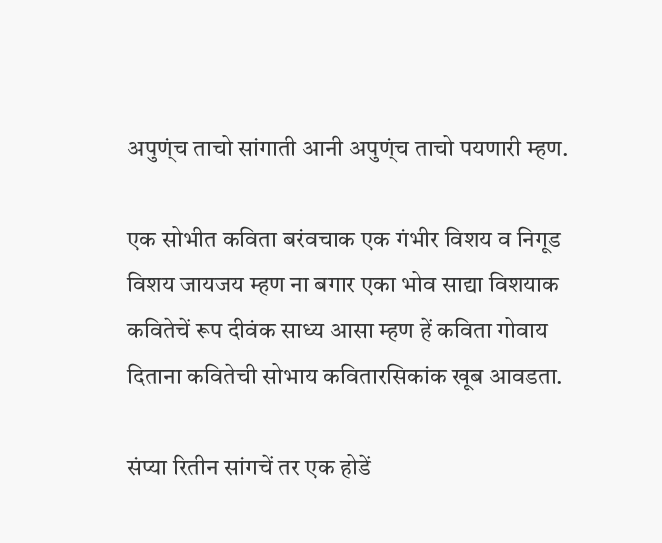अपुण्ंच ताचो सांगाती आनी अपुण्ंच ताचो पयणारी म्हण.

एक सोभीत कविता बरंवचाक एक गंभीर विशय व निगूड विशय जायजय म्हण ना बगार एका भोव साद्या विशयाक कवितेचें रूप दीवंक साध्य आसा म्हण हें कविता गोवाय दिताना कवितेची सोभाय कवितारसिकांक खूब आवडता.

संप्या रितीन सांगचें तर एक होडें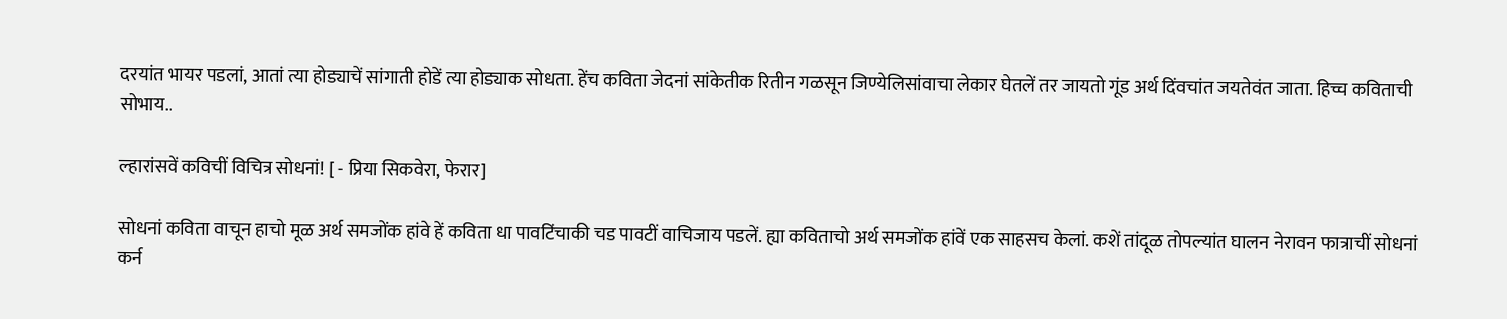दर‍यांत भायर पडलां, आतां त्या होड्याचें सांगाती होडें त्या होड्याक सोधता. हेंच कविता जेदनां सांकेतीक रितीन गळसून जिण्येलिसांवाचा लेकार घेतलें तर जायतो गूंड अर्थ दिंवचांत जयतेवंत जाता. हिच्च कविताची सोभाय..

ल्हारांसवें कविचीं विचित्र सोधनां! [ - प्रिया सिकवेरा, फेरार]

सोधनां कविता वाचून हाचो मूळ अर्थ समजोंक हांवे हें कविता धा पावटिंचाकी चड पावटीं वाचिजाय पडलें. ह्या कविताचो अर्थ समजोंक हांवें एक साहस‌च केलां. कशें तांदूळ तोपल्यांत घालन नेरावन फात्राचीं सोधनां कर्न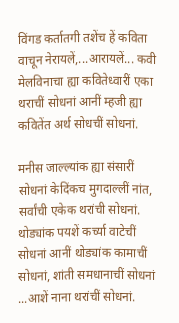विंगड कर्तात‌गी तशेंच हें कविता वाचून नेरायलें,...आरायलें... कवी मेलविनाचा ह्या कवितेध्वारीं एका थराचीं सोधनां आनीं म्हजी ह्या कवितेंत अर्थ सोधचीं सोधनां.

मनीस जाल्ल्यांक ह्या संसारीं सोधनां केदिंक‌च मुगदाल्लीं नांत, सर्वांची एकेक थरांची सोधनां. थोड्यांक पयशें कर्च्या वाटेचीं सोधनां आनीं थोड्यांक कामाचीं सोधनां, शांती समधानाचीं सोधनां ...आशें नाना थरांचीं सोधनां.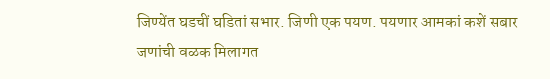जिण्येंत घडचीं घडितां सभार. जिणी एक पयण. पयणार आमकां कशें सबार जणांची वळक मिलागत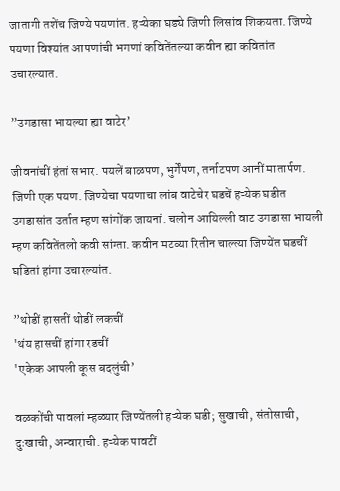जातागी तशेंच जिण्ये पयणांत. हऱ्येका घड्ये जिणी लिसांव शिकयता. जिण्ये पयणा विश्यांत आपणांची भगणां कवितेंतल्या कवीन ह्या कवितांत उचारल्यात.

”उगडासा भायल्या ह्या वाटेर’

जीवनांचीं हंतां सभार. पयलें बाळ‌पण, भुर्गेंपण, तर्नाटपण आनीं मातार्पण. जिणी एक पयण. जिण्येचा पयणाचा लांब वाटेचेर घडचें हऱ्येक घडीत उगडासांत उर्तात म्हण सांगोंक जायनां. चलोन आयिल्ली वाट उगडासा भायली म्हण कवितेंतलो कवी सांग्ता. कवीन मटव्या रितीन चाल्त्या जिण्येंत घडचीं घडितां हांगा उचारल्यांत.

”थोडीं हासतीं थोडीं लकचीं
'थंय हासचीं हांगा रडचीं
'एकेक आपली कूस बदलुंची’

वळकोंची पावलां म्हळ्यार जिण्येंतली हऱ्येक घडी; सुखाची, संतोसाची, दुःखाची, अन्वाराची. हऱ्येक पावटीं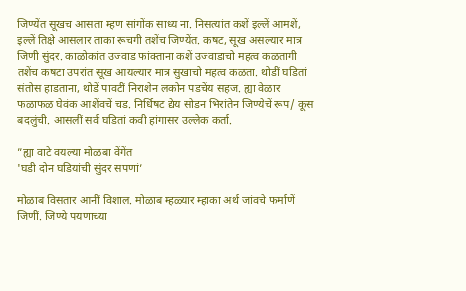जिण्येंत सूख‌च आसता म्हण सांगोंक साध्य ना. निसत्यांत कशें इल्लें आमशें, इल्लें तिक्षे आसलार ताका रूच‌गी तशेंच जिण्येंत. कषट, सूख असल्यार मात्र जिणी सुंदर. काळोकांत उज्वाड फांक्ताना कशें उज्वाडाचो महत्व कळतागी तशेंच कषटा उपरांत सूख आयल्यार मात्र सुखाचो महत्व कळता. थोडीं घडितां संतोस हाडताना, थोडें पावटीं निराशेन लकोन पडचेंय सहज. ह्या वेळार फळाफळ घेवंक आशेंवचें चड. निर्धिषट द्येय सोडन भिरांतेन जिण्येचें रूप/ कूस बदलुंची. आसलीं सर्व घडितां कवी हांगासर उल्लेक कर्ता.

”ह्या वाटे वयल्या मोळबा वेंगेंत
'घडी दोन घडियांची सुंदर सपणां’

मोळाब विसतार आनीं विशाल. मोळाब म्हळ्यार म्हाका अर्थ जांवचे फर्माणें जिणीं. जिण्ये पयणाच्या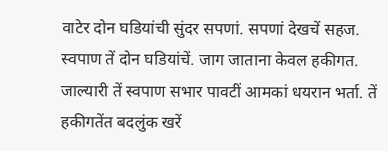वाटेर दोन घडियांची सुंदर सपणां. सपणां देखचें सहज. स्वपाण तें दोन घडियांचें. जाग जाताना केवल हकीगत. जाल्यारी तें स्वपाण सभार पावटीं आमकां धयरान भर्ता. तें हकीगतेंत बदलुंक खरें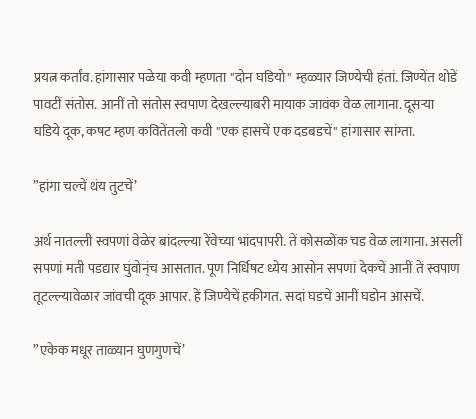प्रयत्न कर्तांव. हांगासार पळेया कवी म्हणता "दोन घडियो" म्हळ्यार जिण्येची हंतां. जिण्येंत थोडें पावटीं संतोस. आनीं तो संतोस स्वपाण देख‌ल्ल्याबरी मायाक जावंक वेळ लागाना. दूसऱ्या घडिये दूक, कषट म्हण कवितेंतलो कवी "एक हासचें एक दडबडचें" हांगासार सांग्ता.

”हांगा चल्चें थंय तुटचें’

अर्थ नात‌ल्ली स्वपणां वेळेर बांद‌ल्ल्या रेंवेच्या भांदपापरी. तें कोसळोंक चड वेळ लागाना. असलीं सपणां मती पडद्यार घुंवोन्ंच आसतात. पूण निर्धिषट ध्येय आसोन सपणां देकचें आनीं तें स्वपाण तूट‌ल्ल्यावेळार जांवची दूक आपार. हें जिण्येचें हकीगत. सदां घडचें आनीं घडोन आसचें.

”एकेक मधूर ताळ्यान घुणगुणचें’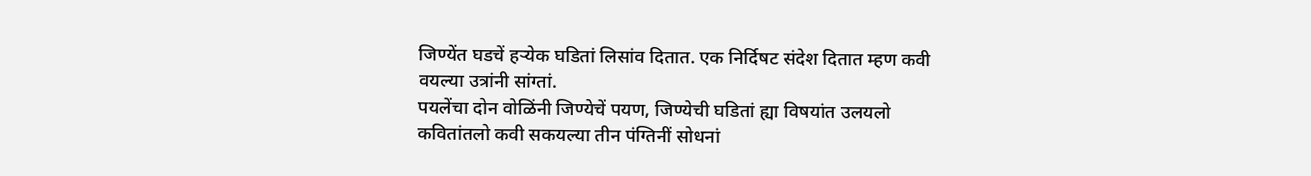जिण्येंत घडचें हऱ्येक घडितां लिसांव दितात. एक निर्दिषट संदेश दितात म्हण कवी वयल्या उत्रांनी सांग्तां.
पयलेंचा दोन वोळिंनी जिण्येचें पयण, जिण्येची घडितां ह्या विषयांत उलयलो कवितांतलो कवी सकयल्या तीन पंग्तिनीं सोधनां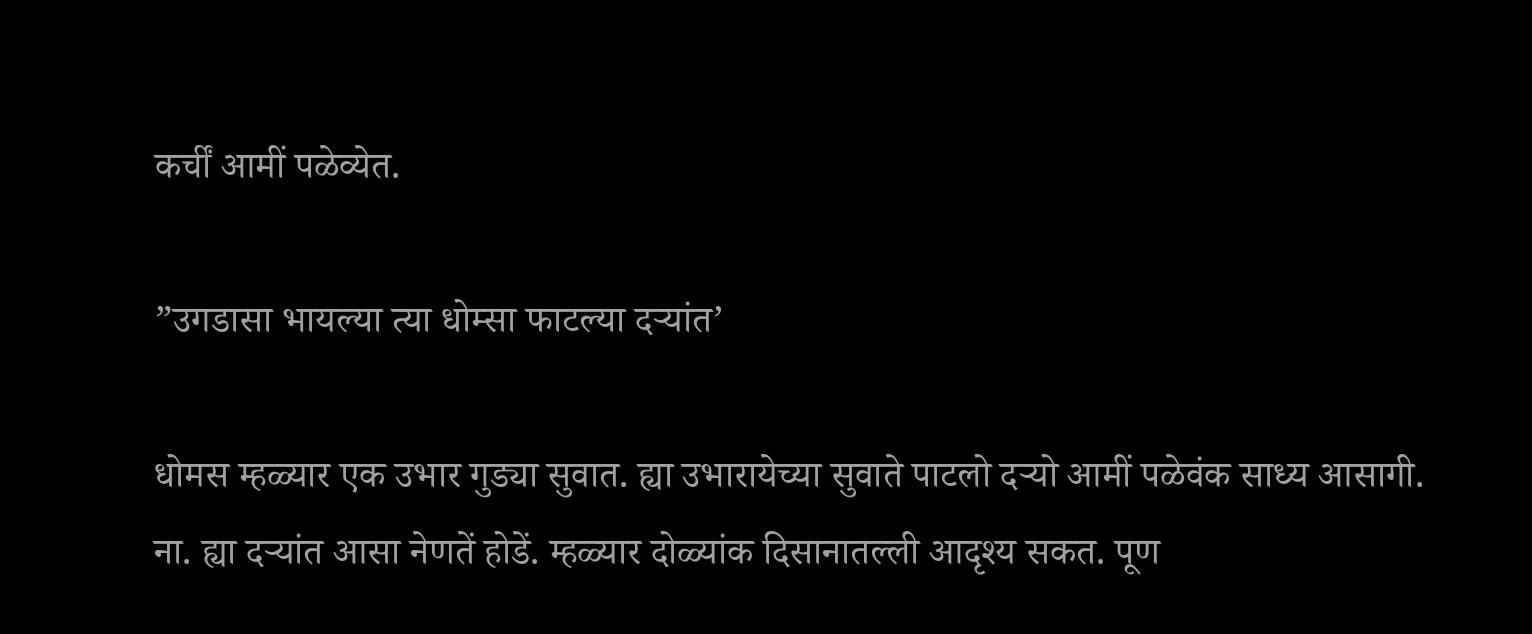कर्चीं आमीं पळेव्येत.

”उगडासा भायल्या त्या धोम्सा फाटल्या दऱ्यांत’

धोमस म्हळ्यार एक उभार गुड्या सुवात. ह्या उभारायेच्या सुवाते पाटलो दऱ्यो आमीं पळेवंक साध्य आसागी. ना. ह्या दऱ्यांत आसा नेणतें होडें. म्हळ्यार दोळ्यांक दिसानात‌ल्ली आदृश्य सकत. पूण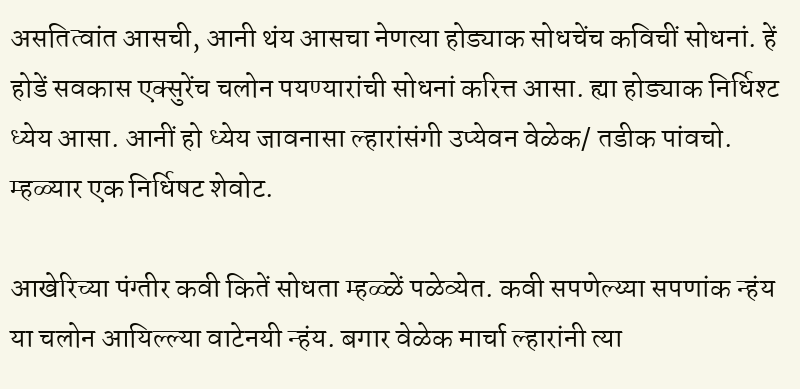असतित्वांत आसची, आनी थंय आसचा नेणत्या होड्याक सोधचेंच कविचीं सोधनां. हें होडें सवकास एक्सुरेंच चलोन पयण्यारांची सोधनां करित्त आसा. ह्या होड्याक निर्धिश्ट ध्येय आसा. आनीं हो ध्येय जावनासा ल्हारांसंगी उप्येवन वेळेक/ तडीक पांवचो. म्हळ्यार एक निर्धिषट शेवोट.

आखेरिच्या पंग्तीर कवी कितें सोधता म्हळ्ळें पळेव्येत. कवी सपणेल्य्या सपणांक न्हंय या चलोन आयिल्ल्या वाटेन‌यी न्हंय. बगार वेळेक मार्चा ल्हारांनी त्या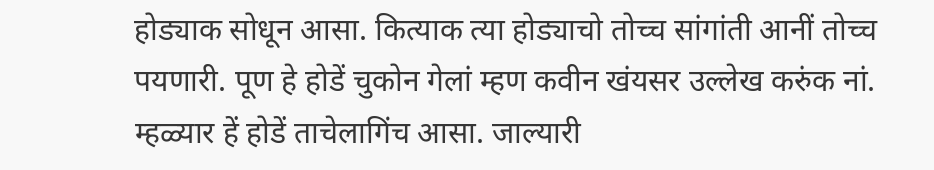होड्याक सोधून आसा. कित्याक त्या होड्याचो तोच्च सांगांती आनीं तोच्च पयणारी. पूण हे होडें चुकोन गेलां म्हण कवीन खंयसर उल्लेख करुंक नां. म्हळ्यार हें होडें ताचेलागिंच आसा. जाल्यारी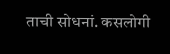ताची सोधनां. कसलोगी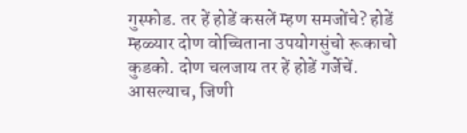गुस्फोड. तर हें होडें कसलें म्हण समजोंचे? होडें म्हळ्यार दोण वोच्चिताना उपयोगसुंचो रूकाचो कुडको. दोण चलजाय तर हें होडें गर्जेचें. आसल्याच, जिणी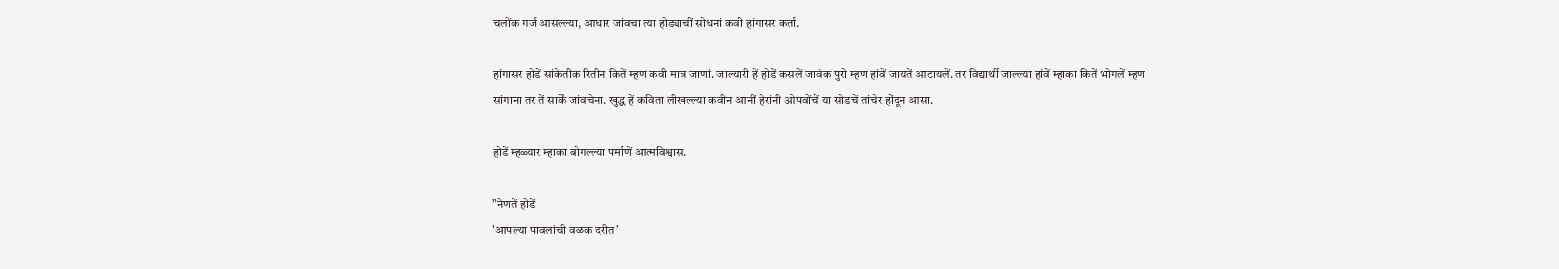चलोंक गर्ज आस‌ल्ल्या, आधार जांवचा त्या होड्याचीं सोधनां कवी हांगासर कर्ता.

हांगासर होडें सांकेतीक रितीन कितें म्हण कवी मात्र जाणां. जाल्यारी हें होडें कसलें जावंक पुरो म्हण हांवें जायतें आटायलें. तर विद्यार्थी जाल्ल्या हांवें म्हाका कितें भोगलें म्हण सांगाना तर तें सार्कें जांवचेना. खुद्ध हें कविता लीख‌ल्ल्या कवीन आनीं हेरांनी ओपवोंचें या सोडचें तांचेर होंदून आसा.

होडें म्हळ्यार म्हाका बोग‌ल्ल्या पर्माणें आत्म‌विश्वास.

”नेणतें होडें
'आपल्या पावलांची वळक दरीत’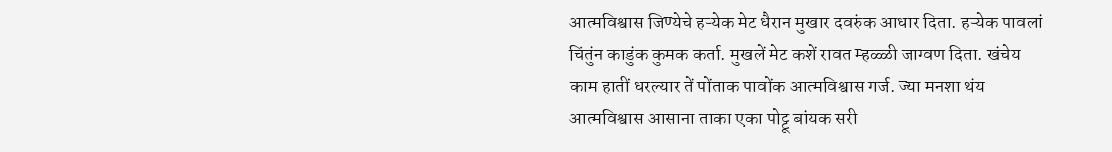आत्म‌विश्वास जिण्येचे हऱ्येक मेट धैरान मुखार दवरुंक आधार दिता. हऱ्येक पावलां चिंतुंन काडुंक कुमक कर्ता. मुखलें मेट कशें रावत म्हळ्ळी जाग्वण दिता. खंचेय काम हातीं धरल्यार तें पोंताक पावोंक आत्म‌विश्वास गर्ज. ज्या मनशा थंय आत्म‌विश्वास आसाना ताका एका पोट्टू बांयक सरी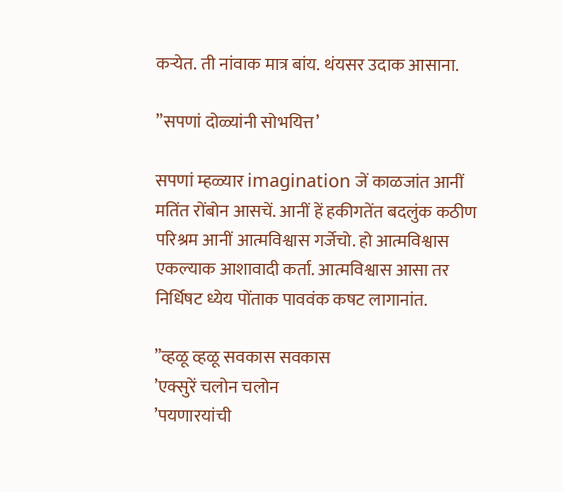कऱ्येत. ती नांवाक मात्र बांय. थंयसर उदाक आसाना.

”सपणां दोळ्यांनी सोभयित्त’

सपणां म्हळ्यार imagination जें काळजांत आनीं मतिंत रोंबोन आसचें. आनीं हें हकीगतेंत बदलुंक कठीण परिश्रम आनीं आत्म‌विश्वास गर्जेचो. हो आत्म‌विश्वास एकल्याक आशावादी कर्ता. आत्म‌विश्वास आसा तर निर्धिषट ध्येय पोंताक पाववंक कषट लागानांत.

”व्हळू व्हळू सवकास सवकास
’एक्सुरें चलोन चलोन
’पयणार‍यांची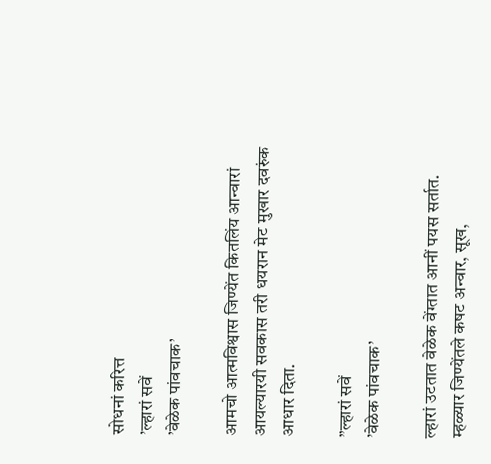सोधनां करित्त
’ल्हारां सवें
’वेळेक पांवचाक’

आमचो आत्म‌विश्वास जिण्येंत कितलिंय आन्वारां आयल्यार‌यी सवकास तरी धयरान मेट मुखार दवरुंक आधार दिता.

”ल्हारां सवें
’वेळेक पांवचाक’

ल्हारां उटतात वेळेक वेंग्तात आनीं पयस सर्तात. म्हळ्यार जिण्येंतले कषट अन्वार, सूख,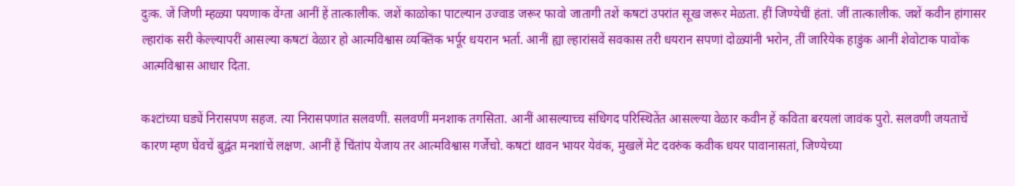दुःक. जें जिणी म्हळ्या पयणाक वेंग्ता आनीं हें तात्कालीक. जशें काळोका पाटल्यान उज्वाड जरूर फावो जातागी तशें कषटां उपरांत सूख जरूर मेळता. हीं जिण्येचीं हंतां. जीं तात्कालीक. जशें कवीन हांगासर ल्हारांक सरी केल्ल्यापरीं आसल्या कषटां वेळार हो आत्म‌विश्वास व्यक्तिंक भर्पूर धयरान भर्ता. आनीं ह्या ल्हारांसवें सवकास तरी धयरान सपणां दोळ्यांनी भरोन, तीं जारियेक हाडुंक आनीं शेवोटाक पावोंक आत्म‌विश्वास आधार दिता.

कश्टांच्या घड्यें निरास‌पण सहज. त्या निरास‌पणांत सलवणीं. सलवणीं मनशाक तगसिता. आनीं आस‌ल्याच्च संधिगद परिस्थितेंत आस‌ल्ल्या वेळार कवीन हें कविता बरयलां जावंक पुरो. सलवणी जयताचें कारण म्हण घेंवचें बुद्वंत मनशांचें लक्षण. आनीं हें चिंतांप येजाय तर आत्म‌विश्वास गर्जेचो. कषटां थावन भायर येवंक, मुखलें मेट दवरुंक कवीक धयर पावानासतां, जिण्येच्या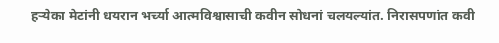हऱ्येका मेटांनी धयरान भर्च्या आत्म‌विश्वासाची कवीन सोधनां चलयल्यांत. निरास‌पणांत कवी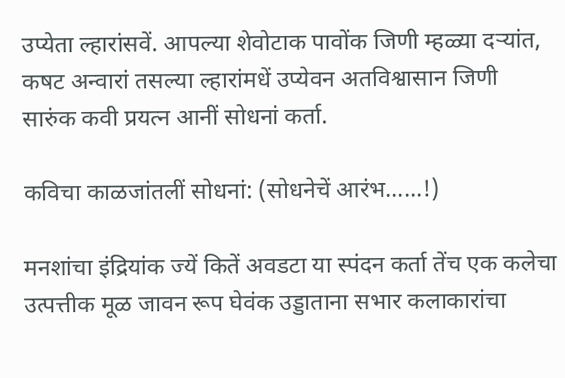उप्येता ल्हारांसवें. आपल्या शेवोटाक पावोंक जिणी म्हळ्या दऱ्यांत, कषट अन्वारां तसल्या ल्हारांमधें उप्येवन अत‌विश्वासान जिणी सारुंक कवी प्रयत्न आनीं सोधनां कर्ता.

कविचा काळजांतलीं सोधनां: (सोधनेचें आरंभ......!)

मनशांचा इंद्रियांक ज्यें कितें अवडटा या स्पंदन कर्ता तेंच एक कलेचा उत्पत्तीक मूळ जावन रूप घेवंक उड्डाताना सभार कलाकारांचा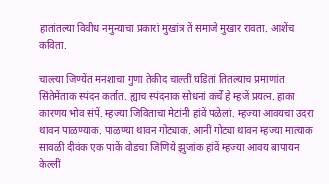हातांतल्या विवीध नमुन्याचा प्रकारां मुखांत्र तें समाजे मुखार रावता. आशेंच कविता.

चाल्त्या जिण्येंत मनशाचा गुणा तेकीद चाल्तीं घडितां तितल्याच प्रमाणांत सिंतेमेंताक स्पंदन कर्तात. ह्याच स्पंदनाक सोधनां कर्चें हे म्हजें प्रयत्न. हाका कारण‌य भोव संपें. म्हज्या जिविताचा मेटांनी हांवें पळेलां. म्हज्या आवयचा उदरा थावन पाळण्याक. पाळण्या थावन गोट्याक. आनीं गोट्या थावन म्हज्या मात्याक सावळी दीवंक एक पाकें वोडचा जिणिये झुजांक हांवें म्हज्या आवय बापायन केल्लीं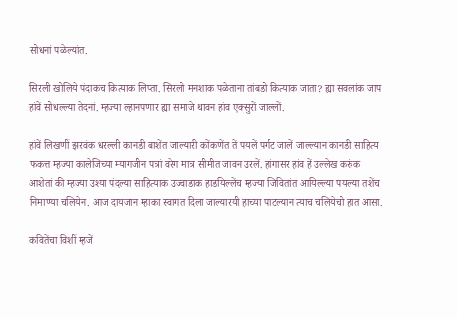सोधनां पळेल्यांत.

सिरली खोलिये पंदाक‌च कित्याक लिप्ता. सिरलो मनशाक पळेताना तांबडो कित्याक जाता? ह्या सवलांक जाप हांवें सोध‌ल्ल्या तेदनां. म्हज्या ल्हान‌पणार ह्या समाजे थावन हांव एक्सुरों जाल्लों.

हांवें लिखणीं झरवंक धर‌ल्ली कानडी बाशेंत जाल्यारी कोंकणेंत तें पयलें पर्गट जालें जाल्ल्यान कानडी साहित्य फकत्त म्हज्या कालेजिच्या म्यागजीन पत्रां वरेग मात्र सीमीत जावन उरलें. हांगासर हांव हें उल्लेख करुंक आशेतां की म्हज्या उश्या पंदल्या साहित्याक उज्वाडाक हाडयिल्लेंच म्हज्या जिवितांत आयिल्ल्या पयल्या तशेंच निमाण्या चलियेन. आज दायजान म्हाका स्वागत दिला जाल्यार‌यी हाच्या पाटल्यान त्याच चलियेचो हात आसा.

कवितेंचा विशीं म्हजें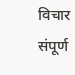विचार संपूर्ण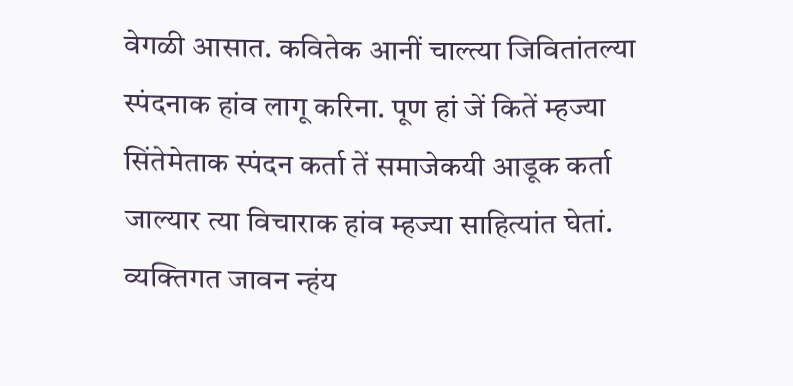वेगळी आसात. कवितेक आनीं चाल्त्या जिवितांतल्या स्पंदनाक हांव लागू करिना. पूण हां जें कितें म्हज्या सिंतेमेताक स्पंदन कर्ता तें समाजेक‌यी आडूक कर्ता जाल्यार त्या विचाराक हांव म्हज्या साहित्यांत घेतां. व्यक्तिगत जावन न्हंय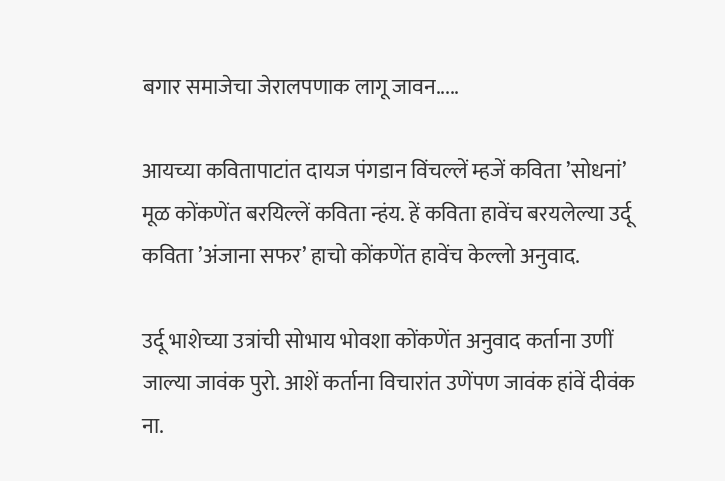बगार समाजेचा जेराल‌पणाक लागू जावन.....

आयच्या कवितापाटांत दायज पंगडान विंच‌ल्लें म्हजें कविता ’सोधनां’ मूळ कोंकणेंत बरयिल्लें कविता न्हंय. हें कविता हावेंच बरयलेल्या उर्दू कविता ’अंजाना सफर’ हाचो कोंकणेंत हावेंच केल्लो अनुवाद.

उर्दू भाशेच्या उत्रांची सोभाय भोवशा कोंकणेंत अनुवाद कर्ताना उणीं जाल्या जावंक पुरो. आशें कर्ताना विचारांत उणेंपण जावंक हांवें दीवंक ना.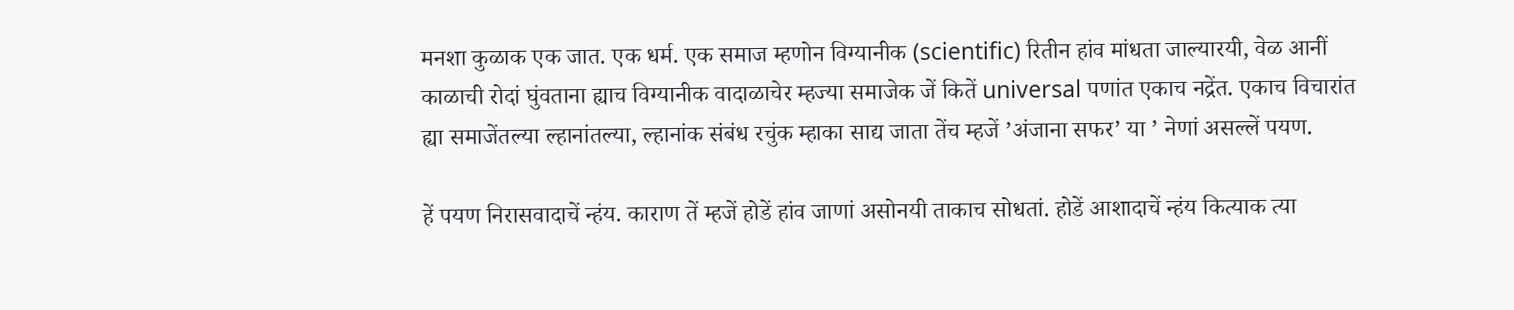मनशा कुळाक एक जात. एक धर्म. एक समाज म्हणोन विग्यानीक (scientific) रितीन हांव मांधता जाल्यार‌यी, वेळ आनीं काळाची रोदां घुंवताना ह्याच विग्यानीक वादाळाचेर म्हज्या समाजेक जें कितें universal पणांत एकाच नद्रेंत. एकाच विचारांत ह्या समाजेंतल्या ल्हानांतल्या, ल्हानांक संबंध रचुंक म्हाका साद्य जाता तेंच म्हजें ’अंजाना सफर’ या ’ नेणां अस‌ल्लें पयण.

हें पयण निरास‌वादाचें न्हंय. काराण तें म्हजें होडें हांव जाणां असोन‌यी ताकाच सोधतां. होडें आशादाचें न्हंय कित्याक त्या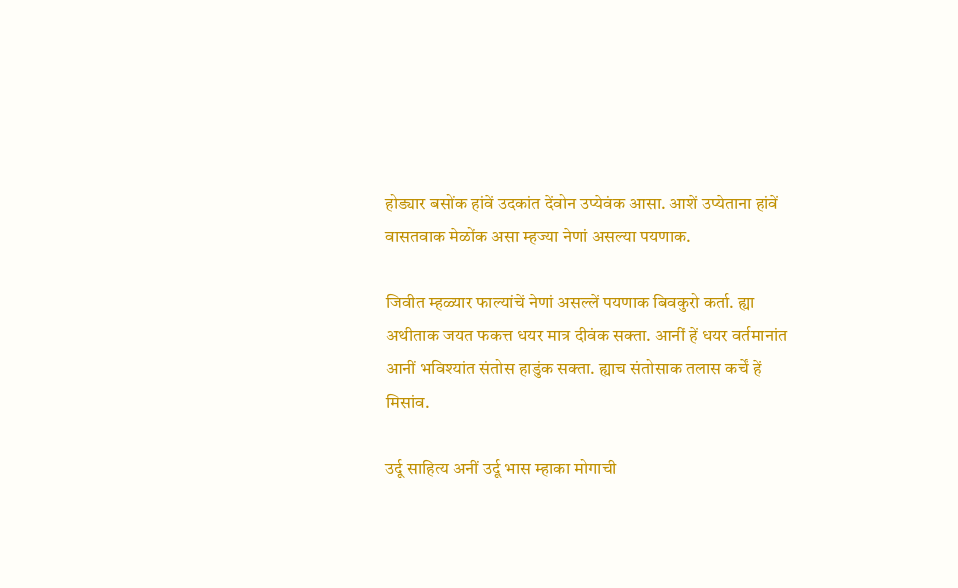होड्यार बसोंक हांवें उदकांत देंवोन उप्येवंक आसा. आशें उप्येताना हांवें वासतवाक मेळोंक असा म्हज्या नेणां अस‌ल्या पयणाक.

जिवीत म्हळ्यार फाल्यांचें नेणां अस‌ल्लें पयणाक बिवकुरो कर्ता. ह्या अथीताक जयत फकत्त धयर मात्र दीवंक सक्ता. आनीं हें धयर वर्तमानांत आनीं भविश्यांत संतोस हाडुंक सक्ता. ह्याच संतोसाक तलास कर्चें हें मिसांव.

उर्दू साहित्य अनीं उर्दू भास म्हाका मोगाची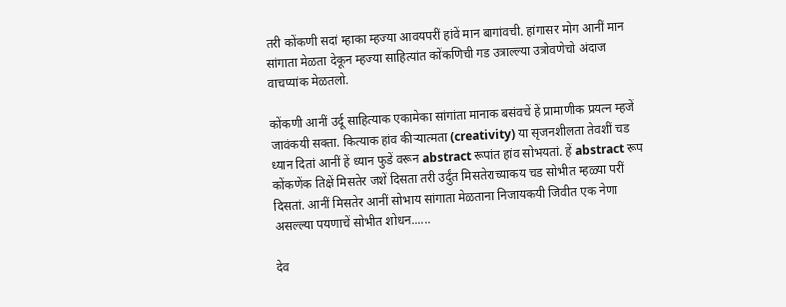तरी कोंकणी सदां म्हाका म्हज्या आवय‌परीं हांवें मान बागांवची. हांगासर मोग आनीं मान सांगाता मेळता देकून म्हज्या साहित्यांत कोंकणिची गड उत्राल्ल्या उत्रोवणेचो अंदाज वाचप्यांक मेळतलो.

कोंकणी आनीं उर्दू साहित्याक एकामेका सांगांता मानाक बसंवचें हें प्रामाणीक प्रयत्न म्हजें जावंक‌यी सक्ता. कित्याक हांव कीऱ्यात्मता (creativity) या सृजनशीलता तेवशीं चड ध्यान दितां आनीं हें ध्यान फुडें वरून abstract रूपांत हांव सोभयतां. हें abstract रूप कोंकणेंक तिक्षें मिसतेर जशें दिसता तरी उर्दुंत मिसतेराच्याक‌य चड सोभीत म्हळ्या परीं दिसतां. आनीं मिसतेर आनीं सोभाय सांगाता मेळताना निजायक‌यी जिवीत एक नेणा अस‌ल्ल्या पयणाचें सोभीत शोधन......

देव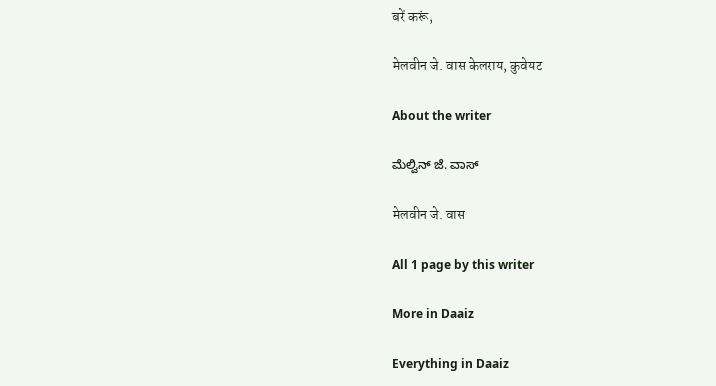बरें करूं,

मेलवीन जे. वास केलराय, कुवेयट

About the writer

ಮೆಲ್ವಿನ್ ಜೆ. ವಾಸ್

मेलवीन जे. वास

All 1 page by this writer

More in Daaiz

Everything in Daaiz